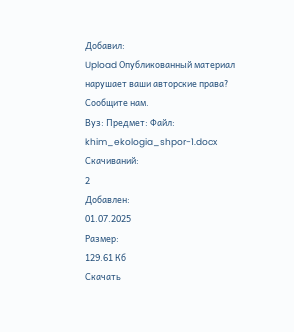Добавил:
Upload Опубликованный материал нарушает ваши авторские права? Сообщите нам.
Вуз: Предмет: Файл:
khim_ekologia_shpor-1.docx
Скачиваний:
2
Добавлен:
01.07.2025
Размер:
129.61 Кб
Скачать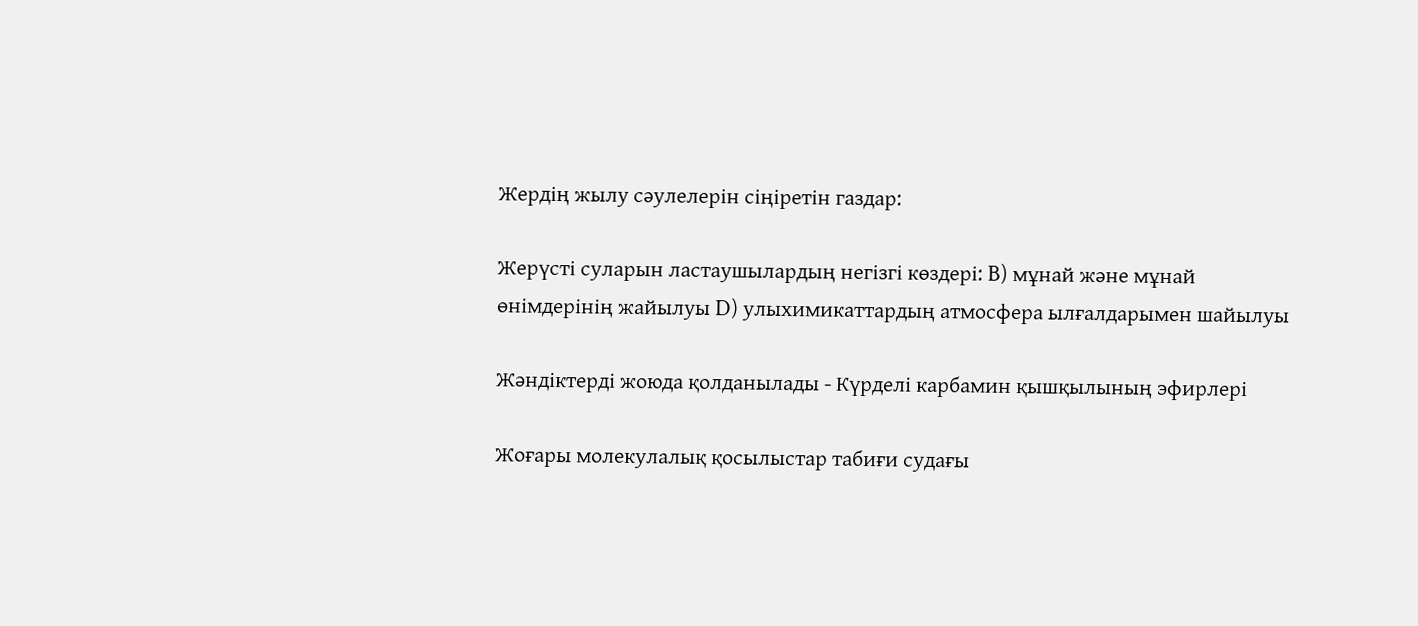Жердің жылу сәулелерін сіңіретін газдар:

Жерүсті суларын ластаушылардың негізгі көздері: B) мұнай және мұнай өнімдерінің жайылуы D) улыхимикаттардың атмосфера ылғалдарымен шайылуы

Жәндіктерді жоюда қолданылады - Күрделі карбамин қышқылының эфирлері

Жоғары молекулалық қосылыстар табиғи судағы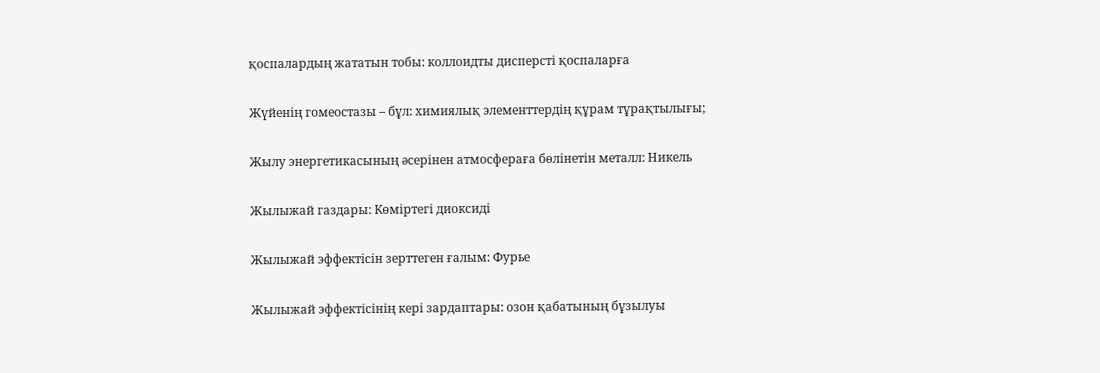қоспалардың жататын тобы: коллоидты дисперсті қоспаларға

Жүйенің гомеостазы – бұл: химиялық элементтердің құрам тұрақтылығы;

Жылу энергетикасының әсерінен атмосфераға бөлінетін металл: Никель

Жылыжай газдары: Көміртегі диоксиді

Жылыжай эффектісін зерттеген ғалым: Фурье

Жылыжай эффектісінің кері зардаптары: озон қабатының бұзылуы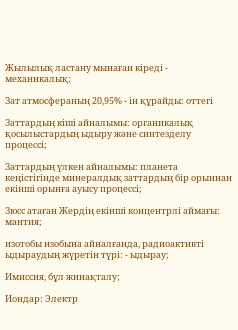Жылылық ластану мынаған кіреді - механикалық;

Зат атмосфераның 20,95% - ін құрайды: оттегі

Заттардың кіші айналымы: органикалық қосылыстардың ыдыру және синтезделу процессі;

Заттардың үлкен айналымы: планета кеңістігінде минералдық заттардың бір орыннан екінші орынға ауысу процессі;

Зюсс атаған Жердің екінші концентрлі аймағы: мантия;

изотобы изобына айналғанда, радиоактивті ыдыраудың жүретін түрі: - ыдырау;

Имиссия, бұл жинақталу;

Иондар: Электр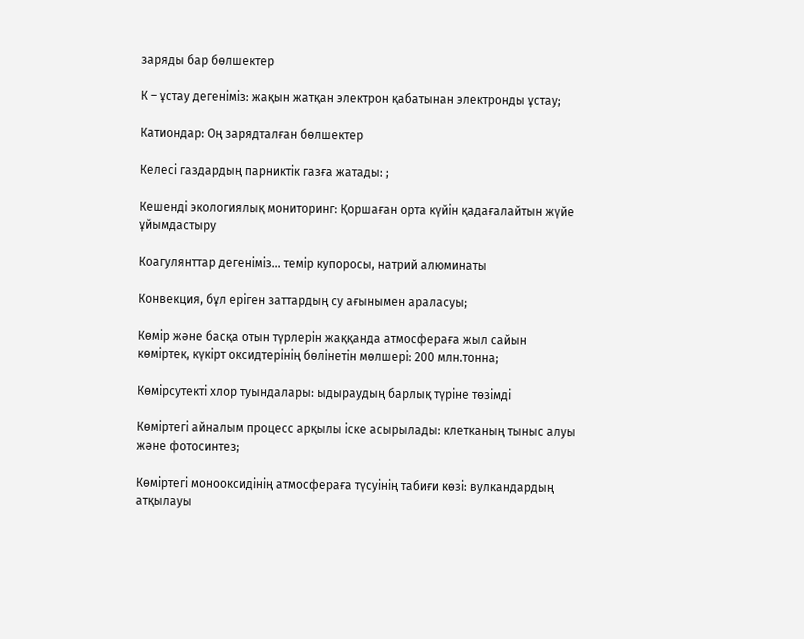заряды бар бөлшектер

К – ұстау дегеніміз: жақын жатқан электрон қабатынан электронды ұстау;

Катиондар: Оң зарядталған бөлшектер

Келесі газдардың парниктік газға жатады: ;

Кешенді экологиялық мониторинг: Қоршаған орта күйін қадағалайтын жүйе ұйымдастыру

Коагулянттар дегеніміз... темір купоросы, натрий алюминаты

Конвекция, бұл еріген заттардың су ағынымен араласуы;

Көмір және басқа отын түрлерін жаққанда атмосфераға жыл сайын көміртек, күкірт оксидтерінің бөлінетін мөлшері: 200 млн.тонна;

Көмірсутекті хлор туындалары: ыдыраудың барлық түріне төзімді

Көміртегі айналым процесс арқылы іске асырылады: клетканың тыныс алуы және фотосинтез;

Көміртегі монооксидінің атмосфераға түсуінің табиғи көзі: вулкандардың атқылауы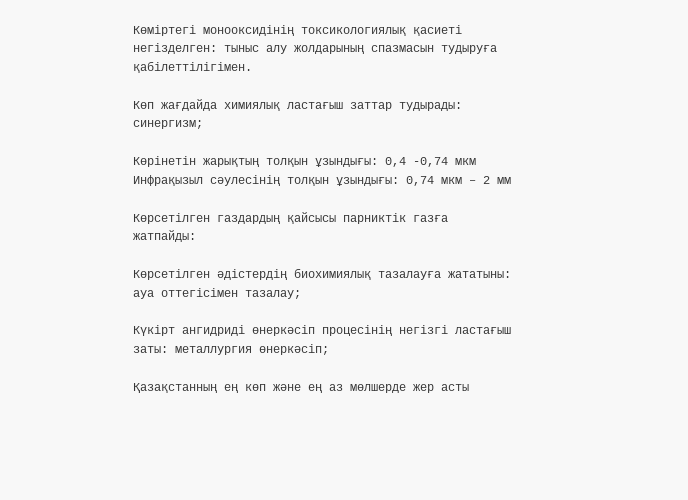Көміртегі монооксидінің токсикологиялық қасиеті негізделген: тыныс алу жолдарының спазмасын тудыруға қабілеттілігімен.

Көп жағдайда химиялық ластағыш заттар тудырады: синергизм;

Көрінетін жарықтың толқын ұзындығы: 0,4 -0,74 мкм Инфрақызыл сәулесінің толқын ұзындығы: 0,74 мкм – 2 мм

Көрсетілген газдардың қайсысы парниктік газға жатпайды:

Көрсетілген әдістердің биохимиялық тазалауға жататыны: ауа оттегісімен тазалау;

Күкірт ангидриді өнеркәсіп процесінің негізгі ластағыш заты: металлургия өнеркәсіп;

Қазақстанның ең көп және ең аз мөлшерде жер асты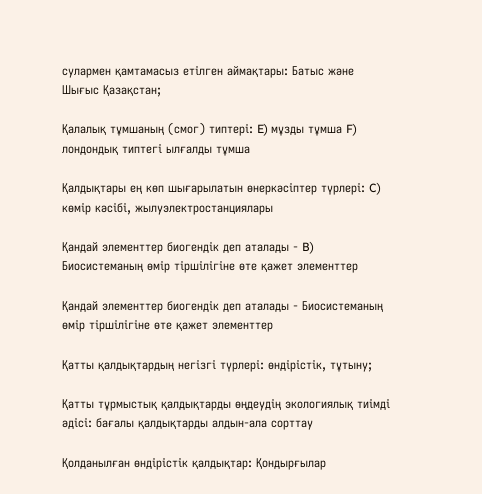сулармен қамтамасыз етілген аймақтары: Батыс және Шығыс Қазақстан;

Қалалық тұмшаның (смог) типтері: E) мұзды тұмша F) лондондық типтегі ылғалды тұмша

Қалдықтары ең көп шығарылатын өнеркәсіптер түрлері: C) көмір кәсібі, жылуэлектростанциялары

Қандай элементтер биогендік деп аталады - B) Биосистеманың өмір тіршілігіне өте қажет элементтер

Қандай элементтер биогендік деп аталады - Биосистеманың өмір тіршілігіне өте қажет элементтер

Қатты қалдықтардың негізгі түрлері: өндірістік, тұтыну;

Қатты тұрмыстық қалдықтарды өңдеудің экологиялық тиімді әдісі: бағалы қалдықтарды алдын-ала сорттау

Қолданылған өндірістік қалдықтар: Қондырғылар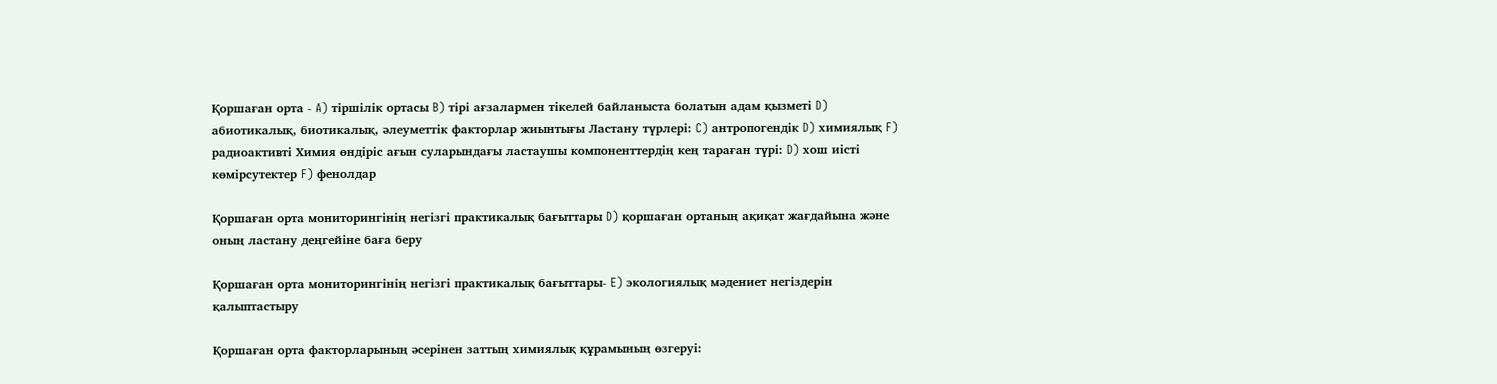Қоршаған орта - A) тіршілік ортасы B) тірі ағзалармен тікелей байланыста болатын адам қызметі D) абиотикалық, биотикалық, әлеуметтік факторлар жиынтығы Ластану түрлері: C) антропогендік D) химиялық F) радиоактивті Химия өндіріс ағын суларындағы ластаушы компоненттердің кең тараған түрі: D) хош иісті көмірсутектер F) фенолдар

Қоршаған орта мониторингінің негізгі практикалық бағыттары D) қоршаған ортаның ақиқат жағдайына және оның ластану деңгейіне баға беру

Қоршаған орта мониторингінің негізгі практикалық бағыттары- E) экологиялық мәдениет негіздерін қалыптастыру

Қоршаған орта факторларының әсерінен заттың химиялық құрамының өзгеруі: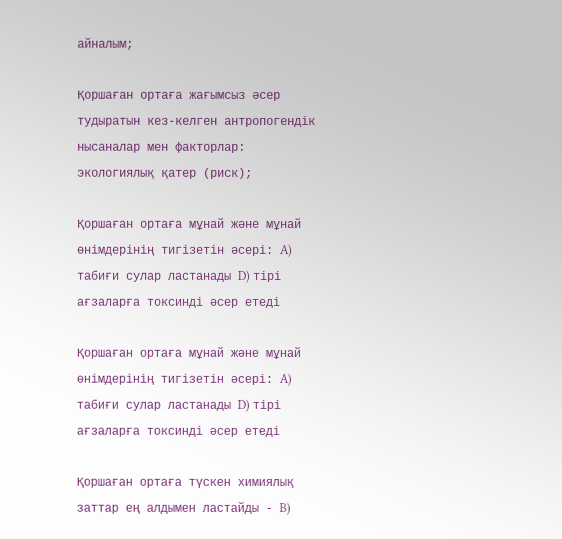айналым;

Қоршаған ортаға жағымсыз әсер тудыратын кез-келген антропогендік нысаналар мен факторлар: экологиялық қатер (риск);

Қоршаған ортаға мұнай және мұнай өнімдерінің тигізетін әсері: A) табиғи сулар ластанады D) тірі ағзаларға токсинді әсер етеді

Қоршаған ортаға мұнай және мұнай өнімдерінің тигізетін әсері: A) табиғи сулар ластанады D) тірі ағзаларға токсинді әсер етеді

Қоршаған ортаға түскен химиялық заттар ең алдымен ластайды - B)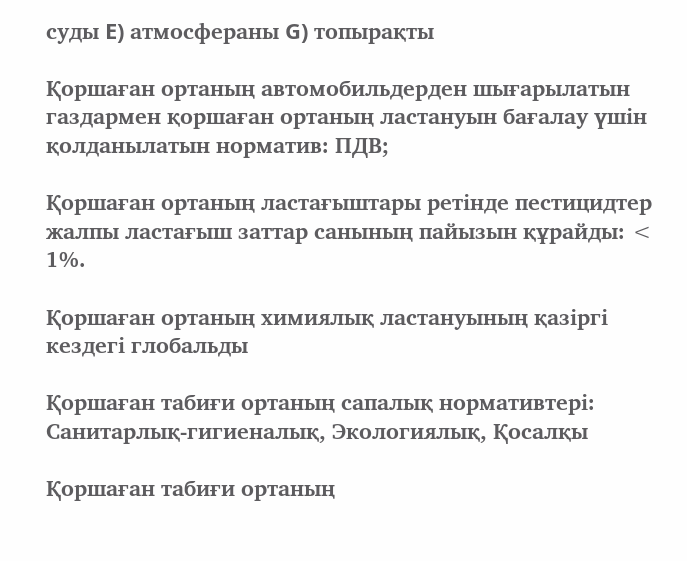суды E) атмосфераны G) топырақты

Қоршаған ортаның автомобильдерден шығарылатын газдармен қоршаған ортаның ластануын бағалау үшін қолданылатын норматив: ПДВ;

Қоршаған ортаның ластағыштары ретінде пестицидтер жалпы ластағыш заттар санының пайызын құрайды: < 1%.

Қоршаған ортаның химиялық ластануының қазіргі кездегі глобальды

Қоршаған табиғи ортаның сапалық нормативтері: Санитарлық-гигиеналық, Экологиялық, Қосалқы

Қоршаған табиғи ортаның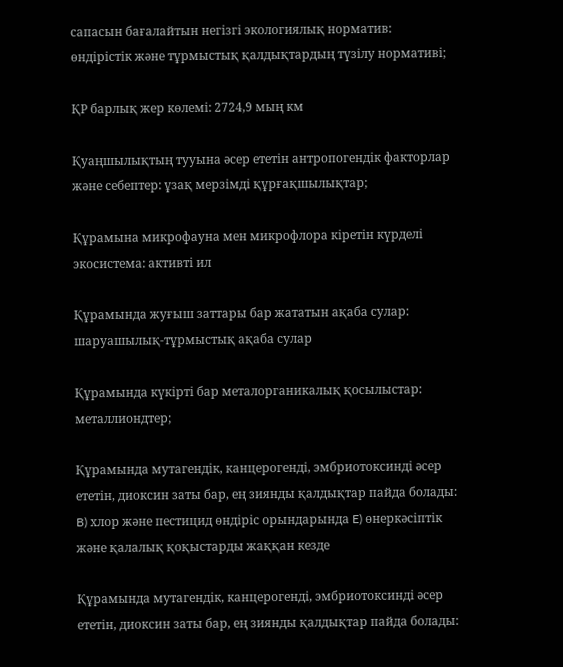сапасын бағалайтын негізгі экологиялық норматив: өндірістік және тұрмыстық қалдықтардың түзілу нормативі;

ҚР барлық жер көлемі: 2724,9 мың км

Қуаңшылықтың тууына әсер ететін антропогендік факторлар және себептер: ұзақ мерзімді құрғақшылықтар;

Құрамына микрофауна мен микрофлора кіретін күрделі экосистема: активті ил

Құрамында жуғыш заттары бар жататын ақаба сулар: шаруашылық-тұрмыстық ақаба сулар

Құрамында күкірті бар металорганикалық қосылыстар: металлиондтер;

Құрамында мутагендік, канцерогенді, эмбриотоксинді әсер ететін, диоксин заты бар, ең зиянды қалдықтар пайда болады: B) хлор және пестицид өндіріс орындарында E) өнеркәсіптік және қалалық қоқыстарды жаққан кезде

Құрамында мутагендік, канцерогенді, эмбриотоксинді әсер ететін, диоксин заты бар, ең зиянды қалдықтар пайда болады: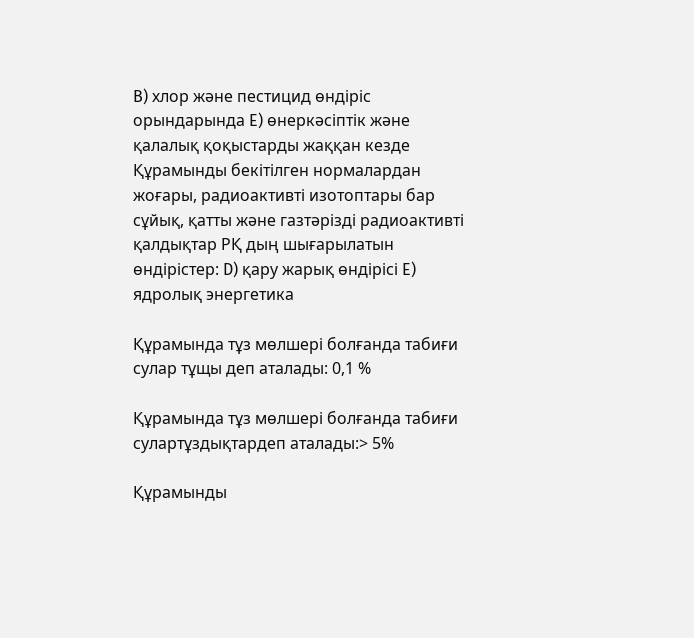B) хлор және пестицид өндіріс орындарында E) өнеркәсіптік және қалалық қоқыстарды жаққан кезде Құрамынды бекітілген нормалардан жоғары, радиоактивті изотоптары бар сұйық, қатты және газтәрізді радиоактивті қалдықтар РҚ дың шығарылатын өндірістер: D) қару жарық өндірісі E) ядролық энергетика

Құрамында тұз мөлшері болғанда табиғи сулар тұщы деп аталады: 0,1 %

Құрамында тұз мөлшері болғанда табиғи сулартұздықтардеп аталады:> 5%

Құрамынды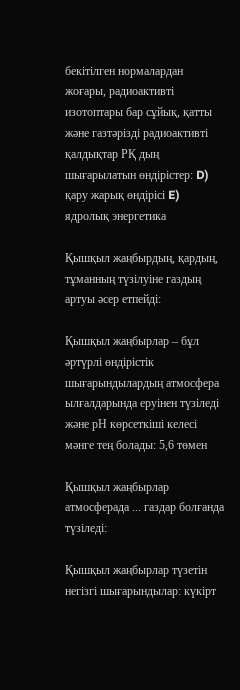бекітілген нормалардан жоғары, радиоактивті изотоптары бар сұйық, қатты және газтәрізді радиоактивті қалдықтар РҚ дың шығарылатын өндірістер: D) қару жарық өндірісі E) ядролық энергетика

Қышқыл жаңбырдың, қардың, тұманның түзілуіне газдың артуы әсер етпейді:

Қышқыл жаңбырлар – бұл әртүрлі өндірістік шығарындылардың атмосфера ылғалдарында еруінен түзіледі және рН көрсеткіші келесі мәнге тең болады: 5,6 төмен

Қышқыл жаңбырлар атмосферада ... газдар болғанда түзіледі:

Қышқыл жаңбырлар түзетін негізгі шығарындылар: күкірт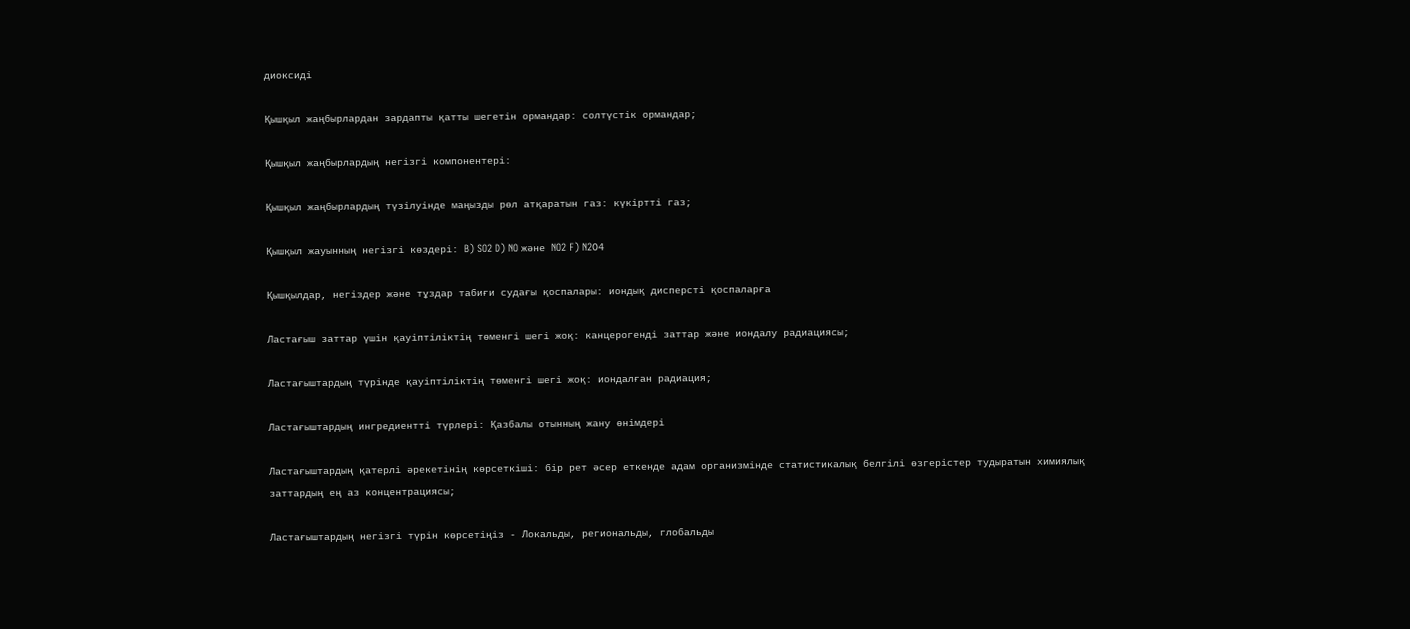диоксиді

Қышқыл жаңбырлардан зардапты қатты шегетін ормандар: солтүстік ормандар;

Қышқыл жаңбырлардың негізгі компонентері:

Қышқыл жаңбырлардың түзілуінде маңызды рөл атқаратын газ: күкіртті газ;

Қышқыл жауынның негізгі көздері: B) SO2 D) NO және NO2 F) N2О4

Қышқылдар, негіздер және тұздар табиғи судағы қоспалары: иондық дисперсті қоспаларға

Ластағыш заттар үшін қауіптіліктің төменгі шегі жоқ: канцерогенді заттар және иондалу радиациясы;

Ластағыштардың түрінде қауіптіліктің төменгі шегі жоқ: иондалған радиация;

Ластағыштардың ингредиентті түрлері: Қазбалы отынның жану өнімдері

Ластағыштардың қатерлі әрекетінің көрсеткіші: бір рет әсер еткенде адам организмінде статистикалық белгілі өзгерістер тудыратын химиялық заттардың ең аз концентрациясы;

Ластағыштардың негізгі түрін көрсетіңіз - Локальды, региональды, глобальды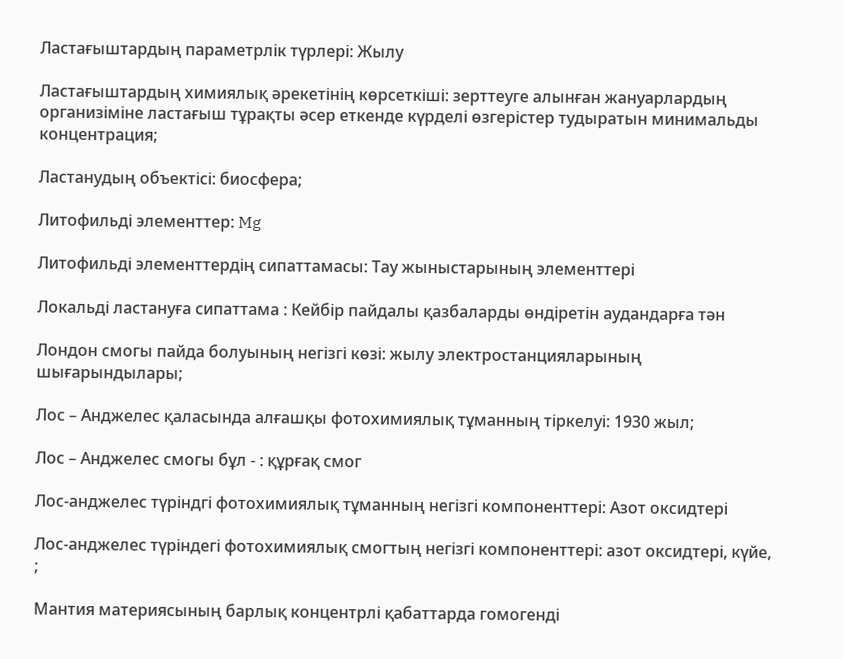Ластағыштардың параметрлік түрлері: Жылу

Ластағыштардың химиялық әрекетінің көрсеткіші: зерттеуге алынған жануарлардың организіміне ластағыш тұрақты әсер еткенде күрделі өзгерістер тудыратын минимальды концентрация;

Ластанудың объектісі: биосфера;

Литофильді элементтер: Mg

Литофильді элементтердің сипаттамасы: Тау жыныстарының элементтері

Локальді ластануға сипаттама : Кейбір пайдалы қазбаларды өндіретін аудандарға тән

Лондон смогы пайда болуының негізгі көзі: жылу электростанцияларының шығарындылары;

Лос – Анджелес қаласында алғашқы фотохимиялық тұманның тіркелуі: 1930 жыл;

Лос – Анджелес смогы бұл - : құрғақ смог

Лос-анджелес түріндгі фотохимиялық тұманның негізгі компоненттері: Азот оксидтері

Лос-анджелес түріндегі фотохимиялық смогтың негізгі компоненттері: азот оксидтері, күйе, ;

Мантия материясының барлық концентрлі қабаттарда гомогенді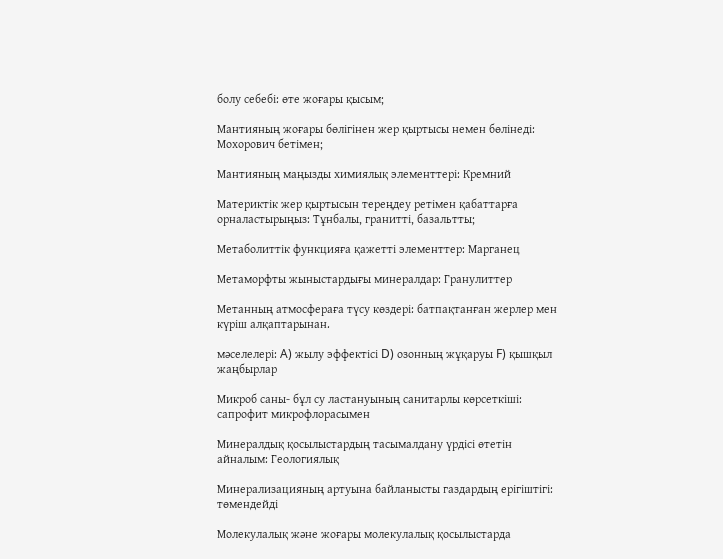болу себебі: өте жоғары қысым;

Мантияның жоғары бөлігінен жер қыртысы немен бөлінеді: Мохорович бетімен;

Мантияның маңызды химиялық элементтері: Кремний

Материктік жер қыртысын тереңдеу ретімен қабаттарға орналастырыңыз: Тұнбалы, гранитті, базальтты;

Метаболиттік функцияға қажетті элементтер: Марганец

Метаморфты жыныстардығы минералдар: Гранулиттер

Метанның атмосфераға түсу көздері: батпақтанған жерлер мен күріш алқаптарынан.

мәселелері: A) жылу эффектісі D) озонның жұқаруы F) қышқыл жаңбырлар

Микроб саны- бұл су ластануының санитарлы көрсеткіші: сапрофит микрофлорасымен

Минералдық қосылыстардың тасымалдану үрдісі өтетін айналым: Геологиялық

Минерализацияның артуына байланысты газдардың ерігіштігі: төмендейді

Молекулалық және жоғары молекулалық қосылыстарда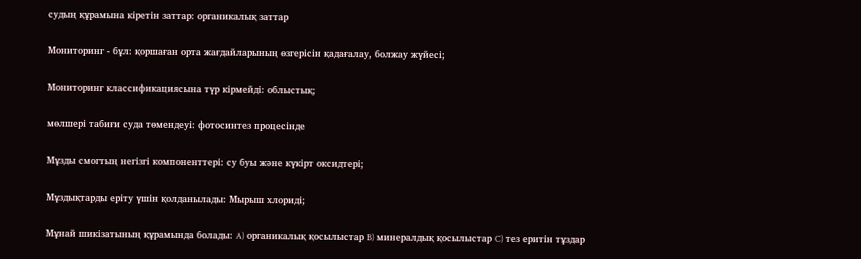судың құрамына кіретін заттар: органикалық заттар

Мониторинг - бұл: қоршаған орта жағдайларының өзгерісін қадағалау, болжау жүйесі;

Мониторинг классификациясына түр кірмейді: облыстық;

мөлшері табиғи суда төмендеуі: фотосинтез процесінде

Мұзды смогтың негізгі компоненттері: су буы және күкірт оксидтері;

Мұздықтарды еріту үшін қолданылады: Мырыш хлориді;

Мұнай шикізатының құрамында болады: A) органикалық қосылыстар B) минералдық қосылыстар C) тез еритін тұздар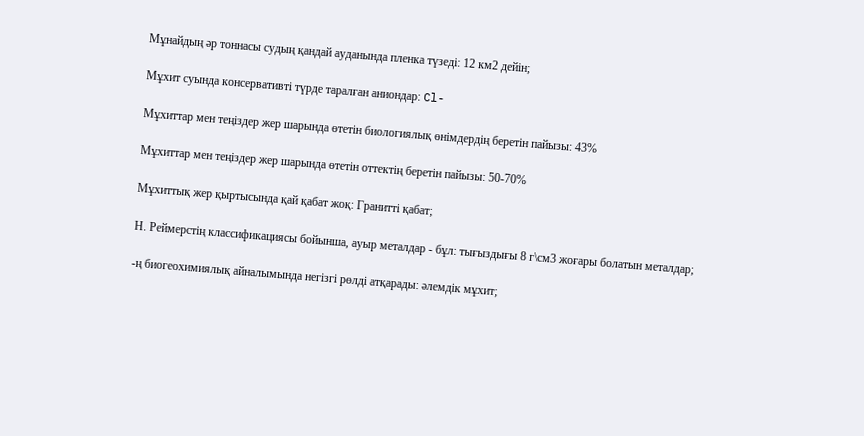Мұнайдың әр тоннасы судың қандай ауданында пленка түзеді: 12 км2 дейін;

Мұхит суында консервативті түрде таралған аниондар: Cl-

Мұхиттар мен теңіздер жер шарында өтетін биологиялық өнімдердің беретін пайызы: 43%

Мұхиттар мен теңіздер жер шарында өтетін оттектің беретін пайызы: 50-70%

Мұхиттық жер қыртысында қай қабат жоқ: Гранитті қабат;

Н. Реймерстің классификациясы бойынша, ауыр металдар - бұл: тығыздығы 8 г\см3 жоғары болатын металдар;

-ң биогеохимиялық айналымында негізгі рөлді атқарады: әлемдік мұхит;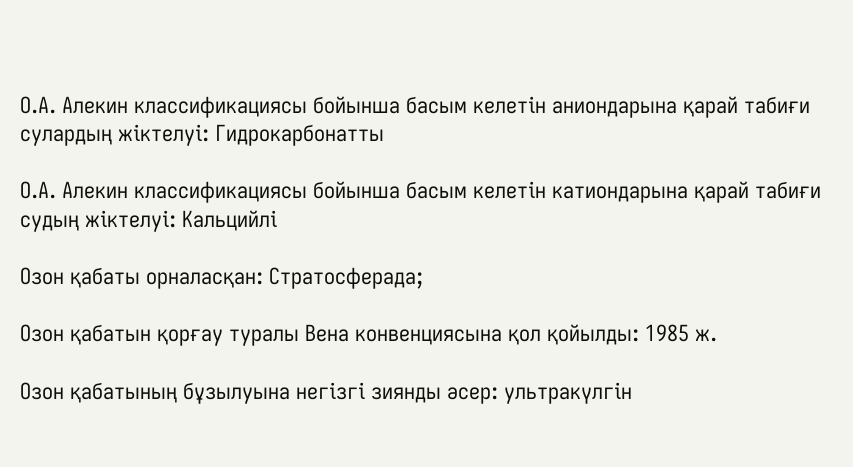О.А. Алекин классификациясы бойынша басым келетін аниондарына қарай табиғи сулардың жіктелуі: Гидрокарбонатты

О.А. Алекин классификациясы бойынша басым келетін катиондарына қарай табиғи судың жіктелуі: Кальцийлі

Озон қабаты орналасқан: Стратосферада;

Озон қабатын қорғау туралы Вена конвенциясына қол қойылды: 1985 ж.

Озон қабатының бұзылуына негізгі зиянды әсер: ультракүлгін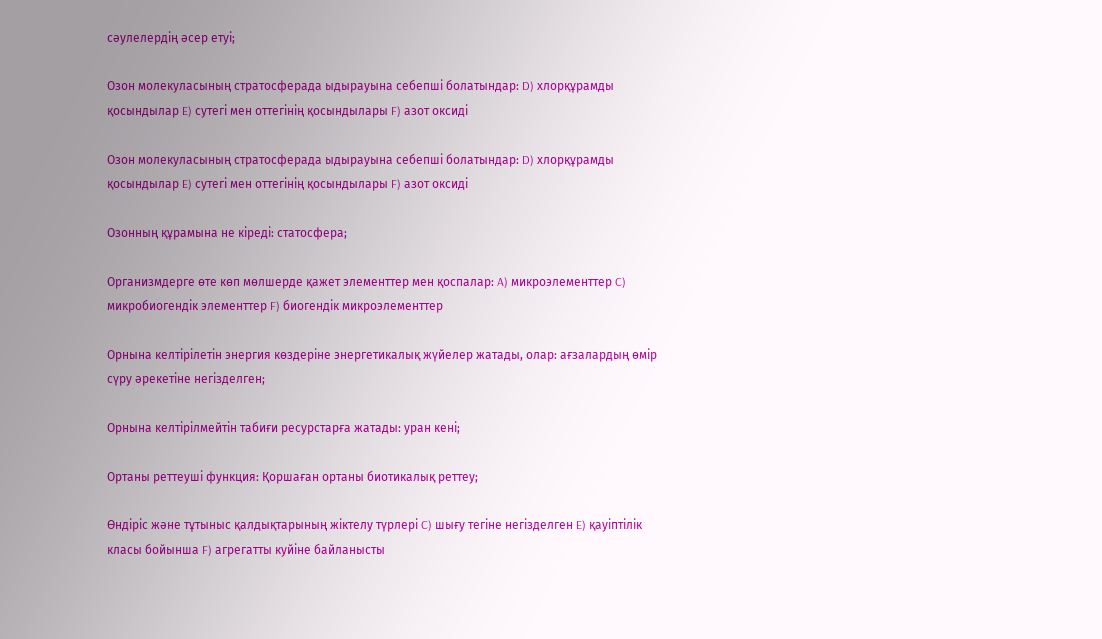сәулелердің әсер етуі;

Озон молекуласының стратосферада ыдырауына себепші болатындар: D) хлорқұрамды қосындылар E) сутегі мен оттегінің қосындылары F) азот оксиді

Озон молекуласының стратосферада ыдырауына себепші болатындар: D) хлорқұрамды қосындылар E) сутегі мен оттегінің қосындылары F) азот оксиді

Озонның құрамына не кіреді: статосфера;

Организмдерге өте көп мөлшерде қажет элементтер мен қоспалар: A) микроэлементтер C) микробиогендік элементтер F) биогендік микроэлементтер

Орнына келтірілетін энергия көздеріне энергетикалық жүйелер жатады, олар: ағзалардың өмір сүру әрекетіне негізделген;

Орнына келтірілмейтін табиғи ресурстарға жатады: уран кені;

Ортаны реттеуші функция: Қоршаған ортаны биотикалық реттеу;

Өндіріс және тұтыныс қалдықтарының жіктелу түрлері C) шығу тегіне негізделген E) қауіптілік класы бойынша F) агрегатты куйіне байланысты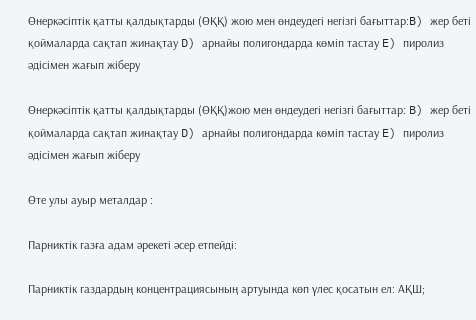Өнеркәсіптік қатты қалдықтарды (ӨҚҚ) жою мен өндеудегі негізгі бағыттар:B) жер беті қоймаларда сақтап жинақтау D) арнайы полигондарда көміп тастау E) пиролиз әдісімен жағып жіберу

Өнеркәсіптік қатты қалдықтарды (ӨҚҚ)жою мен өндеудегі негізгі бағыттар: B) жер беті қоймаларда сақтап жинақтау D) арнайы полигондарда көміп тастау E) пиролиз әдісімен жағып жіберу

Өте улы ауыр металдар :

Парниктік газға адам әрекеті әсер етпейді:

Парниктік газдардың концентрациясының артуында көп үлес қосатын ел: АҚШ;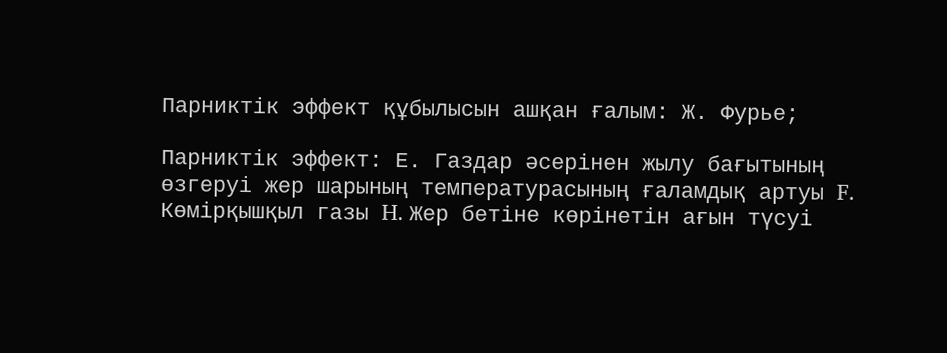Парниктік эффект құбылысын ашқан ғалым: Ж. Фурье;

Парниктік эффект: Е. Газдар әсерінен жылу бағытының өзгеруі жер шарының температурасының ғаламдық артуы F. Көмірқышқыл газы H. Жер бетіне көрінетін ағын түсуі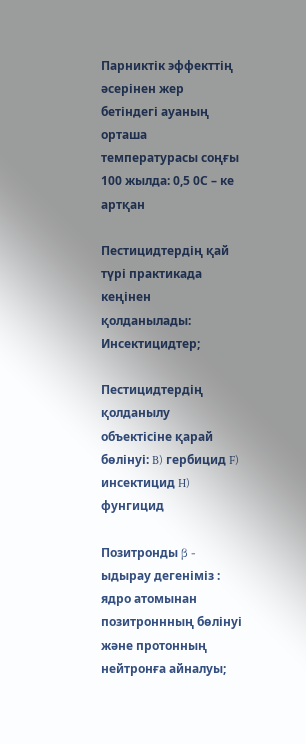Парниктік эффекттің әсерінен жер бетіндегі ауаның орташа температурасы соңғы 100 жылда: 0,5 0С – ке артқан

Пестицидтердің қай түрі практикада кеңінен қолданылады: Инсектицидтер;

Пестицидтердің қолданылу объектісіне қарай бөлінуі: B) гербицид F) инсектицид H) фунгицид

Позитронды β - ыдырау дегеніміз : ядро атомынан позитроннның бөлінуі және протонның нейтронға айналуы;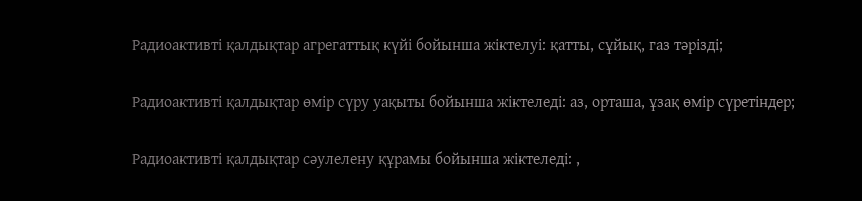Радиоактивті қалдықтар агрегаттық күйі бойынша жіктелуі: қатты, сұйық, газ тәрізді;

Радиоактивті қалдықтар өмір сүру уақыты бойынша жіктеледі: аз, орташа, ұзақ өмір сүретіндер;

Радиоактивті қалдықтар сәулелену құрамы бойынша жіктеледі: ,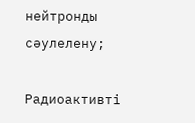нейтронды сәулелену;

Радиоактивті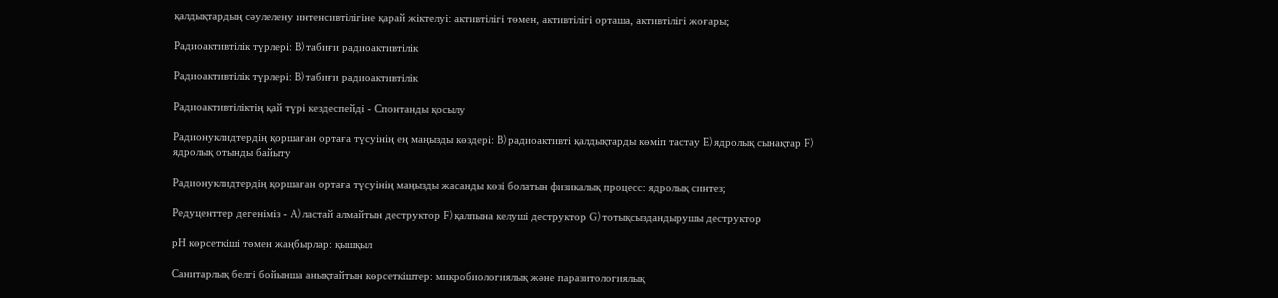қалдықтардың сәулелену интенсивтілігіне қарай жіктелуі: активтілігі төмен, активтілігі орташа, активтілігі жоғары;

Радиоактивтілік түрлері: B) табиғи радиоактивтілік

Радиоактивтілік түрлері: B) табиғи радиоактивтілік

Радиоактивтіліктің қай түрі кездеспейді - Спонтанды қосылу

Радионуклидтердің қоршаған ортаға түсуінің ең маңызды көздері: B) радиоактивті қалдықтарды көміп тастау E) ядролық сынақтар F) ядролық отынды байыту

Радионуклидтердің қоршаған ортаға түсуінің маңызды жасанды көзі болатын физикалық процесс: ядролық синтез;

Редуценттер дегеніміз - A) ластай алмайтын деструктор F) қалпына келуші деструктор G) тотықсыздандырушы деструктор

рН көрсеткіші төмен жаңбырлар: қышқыл

Санитарлық белгі бойынша анықтайтын көрсеткіштер: микробиологиялық және паразитологиялық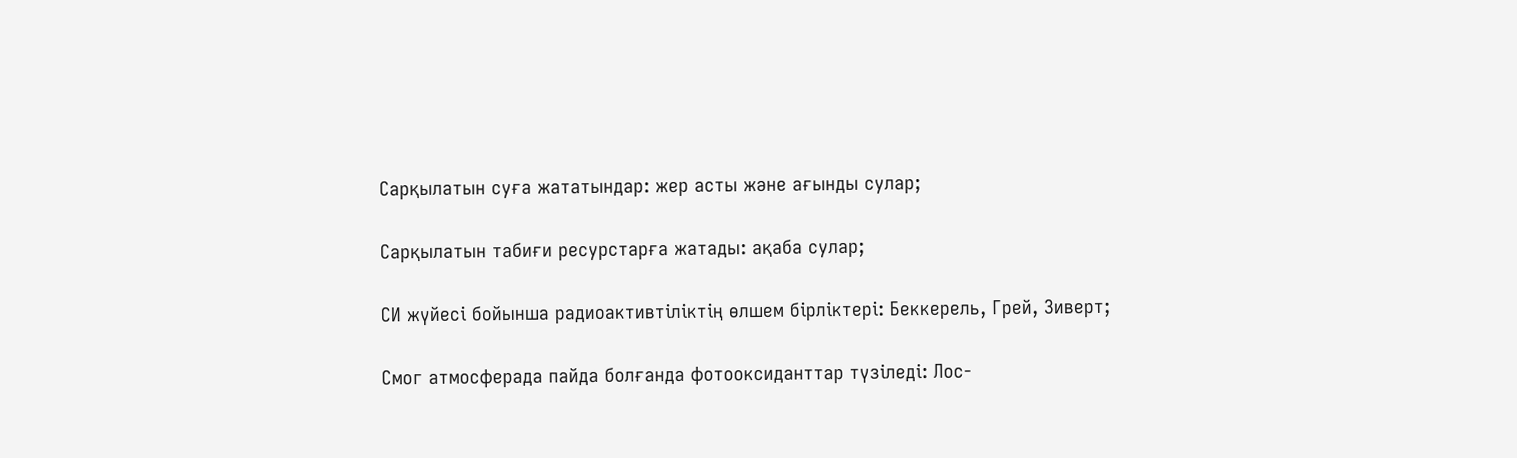Сарқылатын суға жататындар: жер асты және ағынды сулар;

Сарқылатын табиғи ресурстарға жатады: ақаба сулар;

СИ жүйесі бойынша радиоактивтіліктің өлшем бірліктері: Беккерель, Грей, Зиверт;

Смог атмосферада пайда болғанда фотооксиданттар түзіледі: Лос-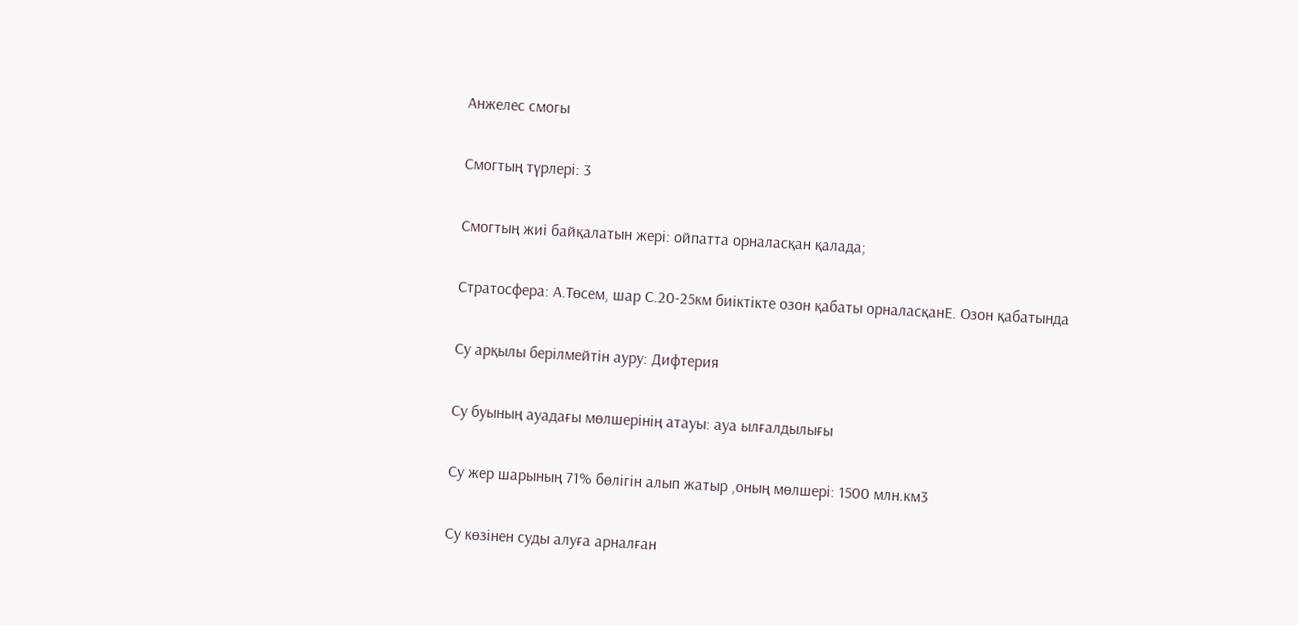Анжелес смогы

Смогтың түрлері: 3

Смогтың жиі байқалатын жері: ойпатта орналасқан қалада;

Стратосфера: А.Төсем, шар С.20-25км биіктікте озон қабаты орналасқанЕ. Озон қабатында

Су арқылы берілмейтін ауру: Дифтерия

Су буының ауадағы мөлшерінің атауы: ауа ылғалдылығы

Су жер шарының 71% бөлігін алып жатыр ,оның мөлшері: 1500 млн.км3

Су көзінен суды алуға арналған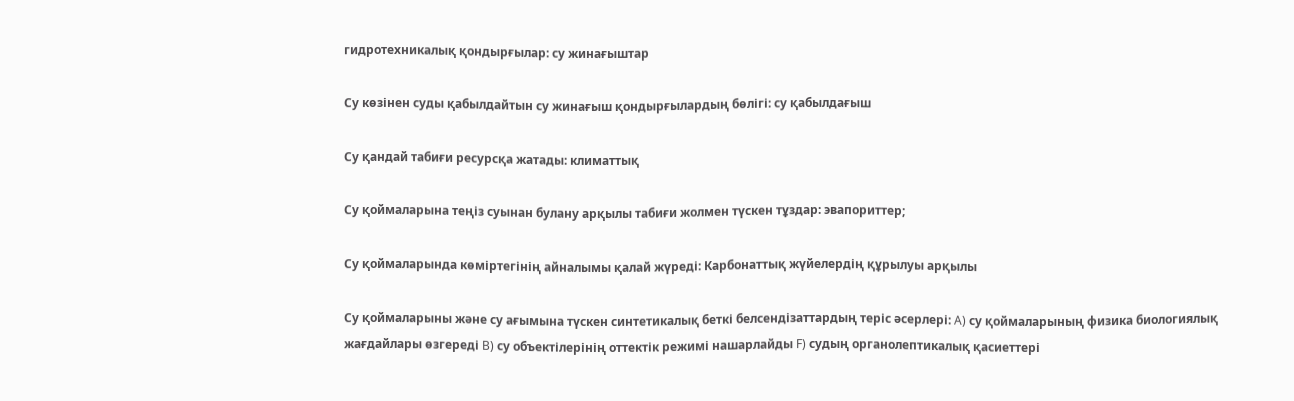гидротехникалық қондырғылар: су жинағыштар

Су көзінен суды қабылдайтын су жинағыш қондырғылардың бөлігі: су қабылдағыш

Су қандай табиғи ресурсқа жатады: климаттық

Су қоймаларына теңіз суынан булану арқылы табиғи жолмен түскен тұздар: эвапориттер;

Су қоймаларында көміртегінің айналымы қалай жүреді: Карбонаттық жүйелердің құрылуы арқылы

Су қоймаларыны және су ағымына түскен синтетикалық беткі белсендізаттардың теріс әсерлері: A) су қоймаларының физика биологиялық жағдайлары өзгереді B) су объектілерінің оттектік режимі нашарлайды F) судың органолептикалық қасиеттері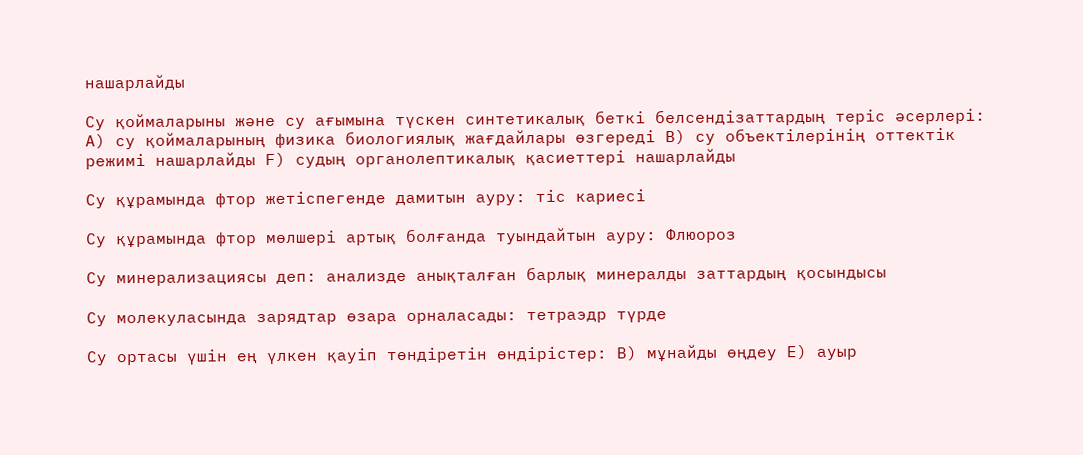нашарлайды

Су қоймаларыны және су ағымына түскен синтетикалық беткі белсендізаттардың теріс әсерлері: A) су қоймаларының физика биологиялық жағдайлары өзгереді B) су объектілерінің оттектік режимі нашарлайды F) судың органолептикалық қасиеттері нашарлайды

Су құрамында фтор жетіспегенде дамитын ауру: тіс кариесі

Су құрамында фтор мөлшері артық болғанда туындайтын ауру: Флюороз

Су минерализациясы деп: анализде анықталған барлық минералды заттардың қосындысы

Су молекуласында зарядтар өзара орналасады: тетраэдр түрде

Су ортасы үшін ең үлкен қауіп төндіретін өндірістер: B) мұнайды өңдеу E) ауыр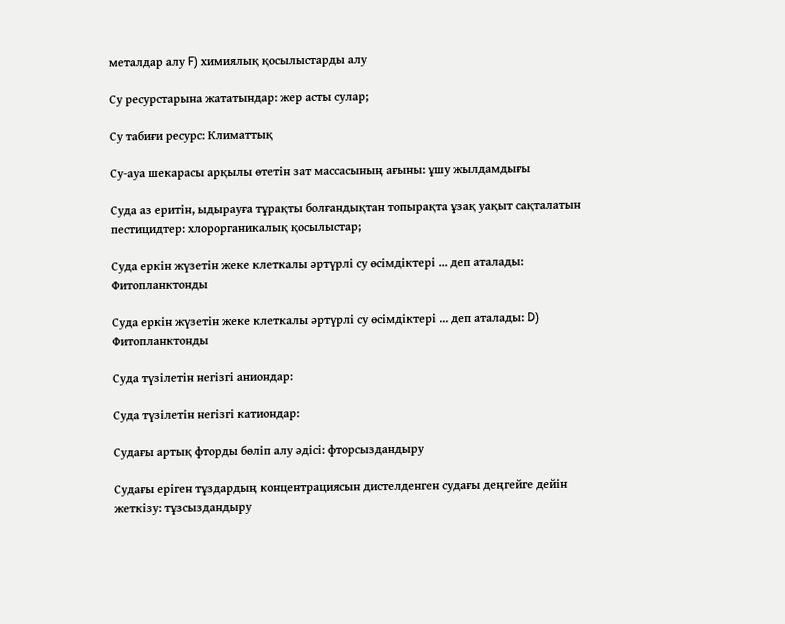металдар алу F) химиялық қосылыстарды алу

Су ресурстарына жататындар: жер асты сулар;

Су табиғи ресурс: Климаттық

Су-ауа шекарасы арқылы өтетін зат массасының ағыны: ұшу жылдамдығы

Суда аз еритін, ыдырауға тұрақты болғандықтан топырақта ұзақ уақыт сақталатын пестицидтер: хлорорганикалық қосылыстар;

Суда еркін жүзетін жеке клеткалы әртүрлі су өсімдіктері ... деп аталады: Фитопланктонды

Суда еркін жүзетін жеке клеткалы әртүрлі су өсімдіктері ... деп аталады: D) Фитопланктонды

Суда түзілетін негізгі аниондар:

Суда түзілетін негізгі катиондар:

Судағы артық фторды бөліп алу әдісі: фторсыздандыру

Судағы еріген тұздардың концентрациясын дистелденген судағы деңгейге дейін жеткізу: тұзсыздандыру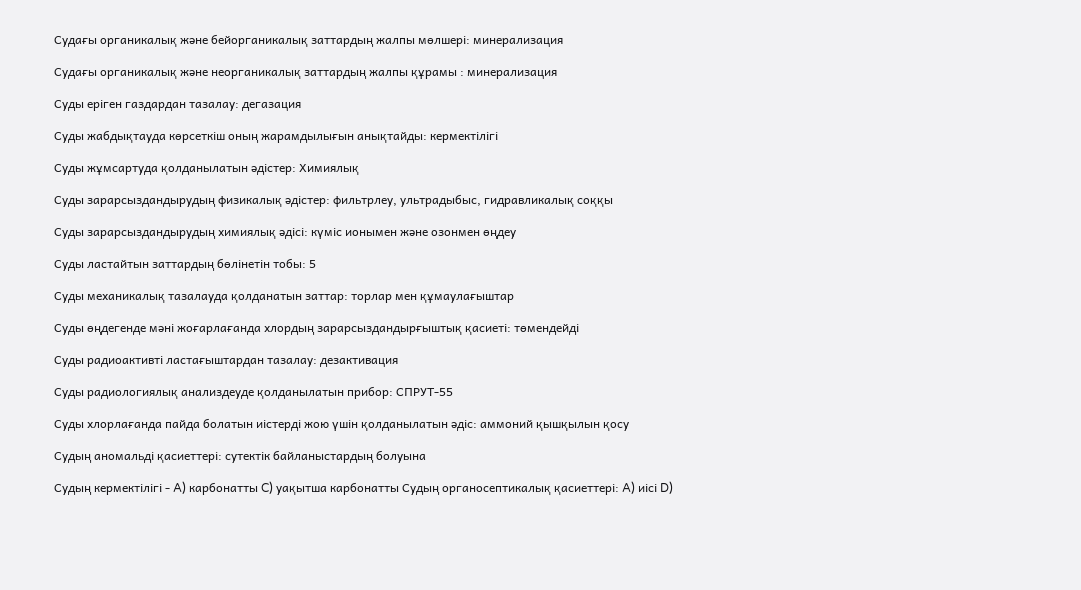Судағы органикалық және бейорганикалық заттардың жалпы мөлшері: минерализация

Судағы органикалық және неорганикалық заттардың жалпы құрамы : минерализация

Суды еріген газдардан тазалау: дегазация

Суды жабдықтауда көрсеткіш оның жарамдылығын анықтайды: кермектілігі

Суды жұмсартуда қолданылатын әдістер: Химиялық

Суды зарарсыздандырудың физикалық әдістер: фильтрлеу, ультрадыбыс, гидравликалық соққы

Суды зарарсыздандырудың химиялық әдісі: күміс ионымен және озонмен өңдеу

Суды ластайтын заттардың бөлінетін тобы: 5

Суды механикалық тазалауда қолданатын заттар: торлар мен құмаулағыштар

Суды өңдегенде мәні жоғарлағанда хлордың зарарсыздандырғыштық қасиеті: төмендейді

Суды радиоактивті ластағыштардан тазалау: дезактивация

Суды радиологиялық анализдеуде қолданылатын прибор: СПРУТ-55

Суды хлорлағанда пайда болатын иістерді жою үшін қолданылатын әдіс: аммоний қышқылын қосу

Судың аномальді қасиеттері: сутектік байланыстардың болуына

Судың кермектілігі - A) карбонатты C) уақытша карбонатты Судың органосептикалық қасиеттері: A) иісі D)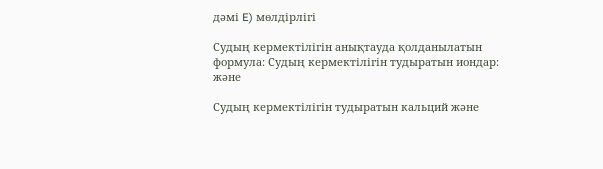дәмі E) мөлдірлігі

Судың кермектілігін анықтауда қолданылатын формула: Судың кермектілігін тудыратын иондар: және

Судың кермектілігін тудыратын кальций және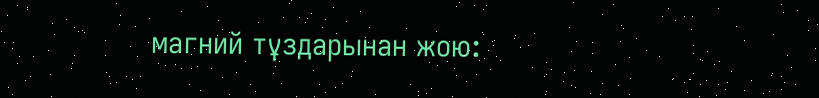магний тұздарынан жою: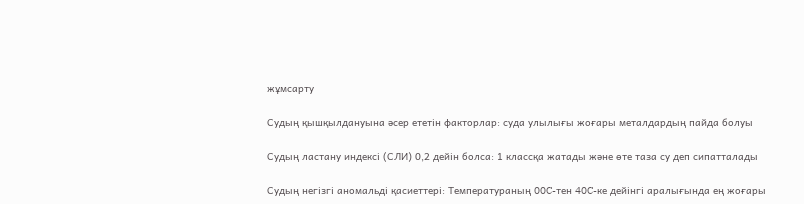жұмсарту

Судың қышқылдануына әсер ететін факторлар: суда улылығы жоғары металдардың пайда болуы

Судың ластану индексі (СЛИ) 0,2 дейін болса: 1 классқа жатады және өте таза су деп сипатталады

Судың негізгі аномальді қасиеттері: Температураның 00C-тен 40C-ке дейінгі аралығында ең жоғары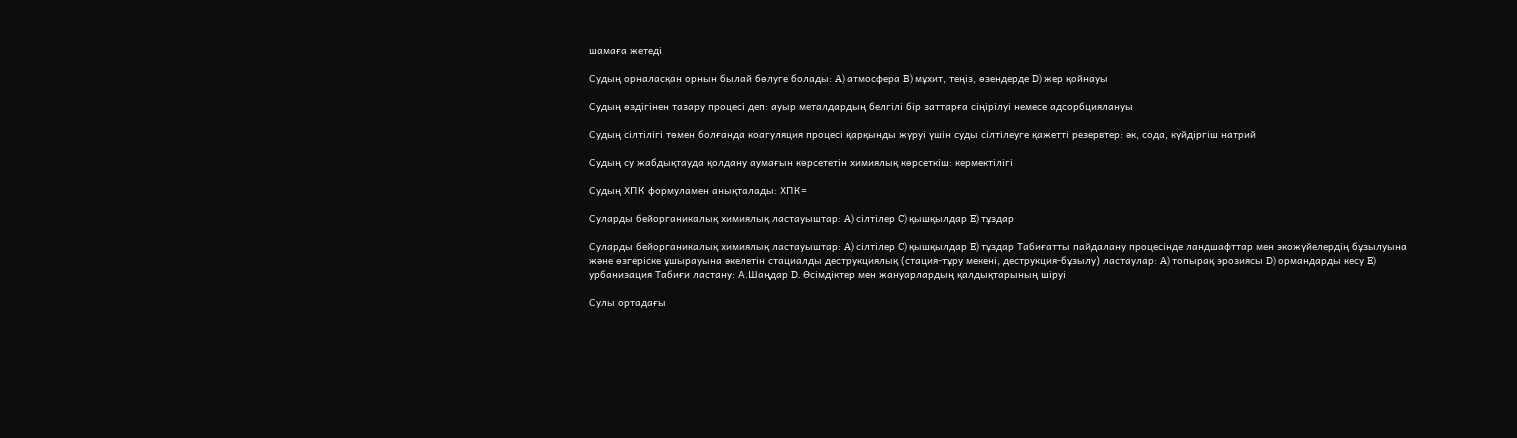шамаға жетеді

Судың орналасқан орнын былай бөлуге болады: A) атмосфера B) мұхит, теңіз, өзендерде D) жер қойнауы

Судың өздігінен тазару процесі деп: ауыр металдардың белгілі бір заттарға сіңірілуі немесе адсорбциялануы

Судың сілтілігі төмен болғанда коагуляция процесі қарқынды жүруі үшін суды сілтілеуге қажетті резервтер: әк, сода, күйдіргіш натрий

Судың су жабдықтауда қолдану аумағын көрсететін химиялық көрсеткіш: кермектілігі

Судың ХПК формуламен анықталады: ХПК=

Суларды бейорганикалық химиялық ластауыштар: A) сілтілер C) қышқылдар E) тұздар

Суларды бейорганикалық химиялық ластауыштар: A) сілтілер C) қышқылдар E) тұздар Табиғатты пайдалану процесінде ландшафттар мен экожүйелердің бұзылуына және өзгеріске ұшырауына әкелетін стациалды деструкциялық (стация-тұру мекені, деструкция-бұзылу) ластаулар: A) топырақ эрозиясы D) ормандарды кесу E) урбанизация Табиғи ластану: А.Шаңдар D. Өсімдіктер мен жануарлардың қалдықтарының шіруі

Сулы ортадағы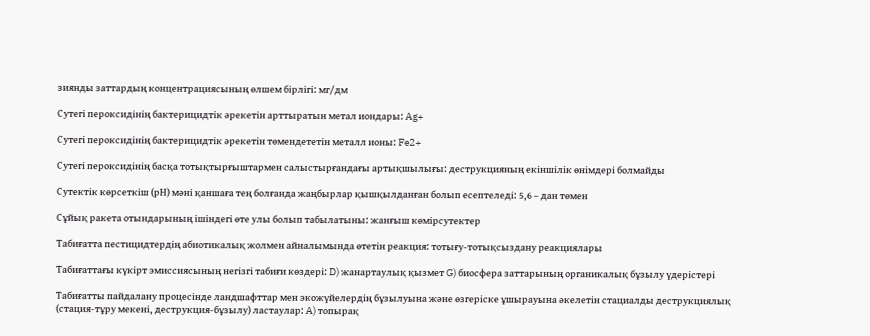зиянды заттардың концентрациясының өлшем бірлігі: мг/дм

Сутегі пероксидінің бактерицидтік әрекетін арттыратын метал иондары: Ag+

Сутегі пероксидінің бактерицидтік әрекетін төмендететін металл ионы: Fe2+

Сутегі пероксидінің басқа тотықтырғыштармен салыстырғандағы артықшылығы: деструкцияның екіншілік өнімдері болмайды

Сутектік көрсеткіш (рН) мәні қаншаға тең болғанда жаңбырлар қышқылданған болып есептеледі: 5,6 – дан төмен

Сұйық ракета отындарының ішіндегі өте улы болып табылатыны: жанғыш көмірсутектер

Табиғатта пестицидтердің абиотикалық жолмен айналымында өтетін реакция: тотығу-тотықсыздану реакциялары

Табиғаттағы күкірт эмиссиясының негізгі табиғи көздері: D) жанартаулық қызмет G) биосфера заттарының органикалық бұзылу үдерістері

Табиғатты пайдалану процесінде ландшафттар мен экожүйелердің бұзылуына және өзгеріске ұшырауына әкелетін стациалды деструкциялық (стация-тұру мекені, деструкция-бұзылу) ластаулар: A) топырақ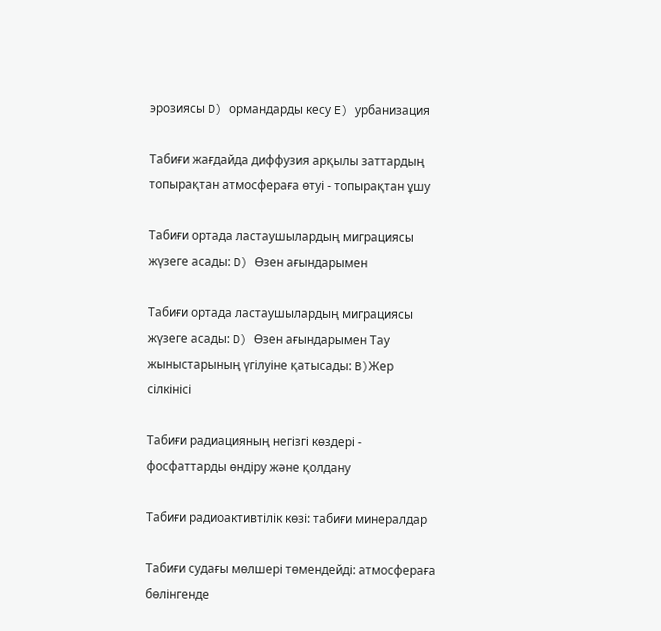эрозиясы D) ормандарды кесу E) урбанизация

Табиғи жағдайда диффузия арқылы заттардың топырақтан атмосфераға өтуі - топырақтан ұшу

Табиғи ортада ластаушылардың миграциясы жүзеге асады: D) Өзен ағындарымен

Табиғи ортада ластаушылардың миграциясы жүзеге асады: D) Өзен ағындарымен Тау жыныстарының үгілуіне қатысады: B)Жер сілкінісі

Табиғи радиацияның негізгі көздері - фосфаттарды өндіру және қолдану

Табиғи радиоактивтілік көзі: табиғи минералдар

Табиғи судағы мөлшері төмендейді: атмосфераға бөлінгенде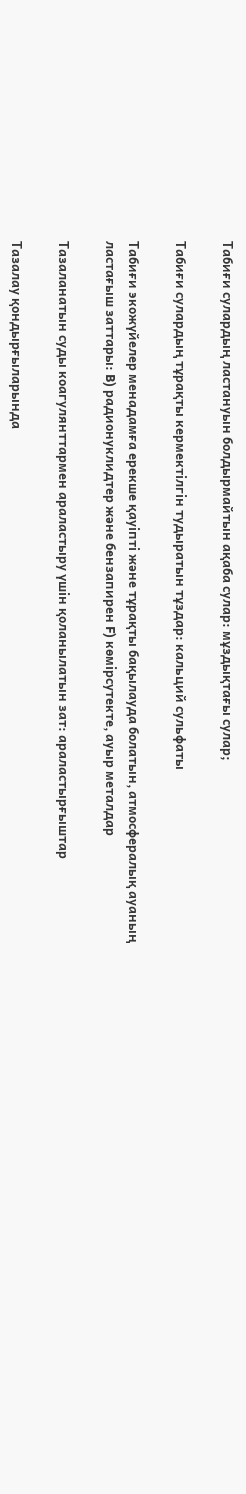Табиғи сулардың ластануын болдырмайтын ақаба сулар: мұздықтағы сулар;

Табиғи сулардың тұрақты кермектілгін тудыратын тұздар: кальций сульфаты

Табиғи экожүйелер менадамға ерекше қауіпті және тұрақты бақылауда болатын, атмосфералық ауаның ластағыш заттары: B) радионуклидтер және бензапирен F) көмірсутекте, ауыр металдар

Тазаланатын суды коагулянттармен араластыру үшін қоланылатын зат: араластырғыштар

Тазалау қондырғыларында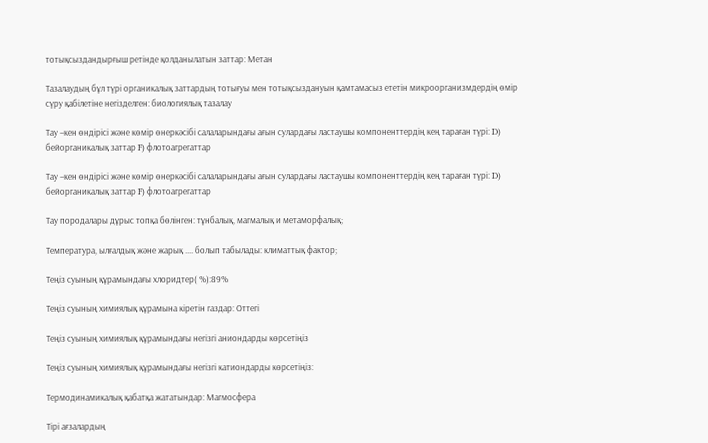тотықсыздандырғыш ретінде қолданылатын заттар: Метан

Тазалаудың бұл түрі органикалық заттардың тотығуы мен тотықсыздануын қамтамасыз ететін микроорганизмдердің өмір сүру қабілетіне негізделген: биологиялық тазалау

Тау –кен өндірісі және көмір өнеркәсібі салаларындағы ағын сулардағы ластаушы компоненттердің кең тараған түрі: D) бейорганикалық заттар F) флотоагрегаттар

Тау –кен өндірісі және көмір өнеркәсібі салаларындағы ағын сулардағы ластаушы компоненттердің кең тараған түрі: D) бейорганикалық заттар F) флотоагрегаттар

Тау породалары дұрыс топқа бөлінген: тұнбалық, магмалық и метаморфалық;

Температура, ылғалдық және жарық .... болып табылады: климаттық фактор;

Теңіз суының құрамындағы хлоридтер( %):89%

Теңіз суының химиялық құрамына кіретін газдар: Оттегі

Теңіз суының химиялық құрамындағы негізгі аниондарды көрсетіңіз

Теңіз суының химиялық құрамындағы негізгі катиондарды көрсетіңіз:

Термодинамикалық қабатқа жататындар: Магмосфера

Тірі ағзалардың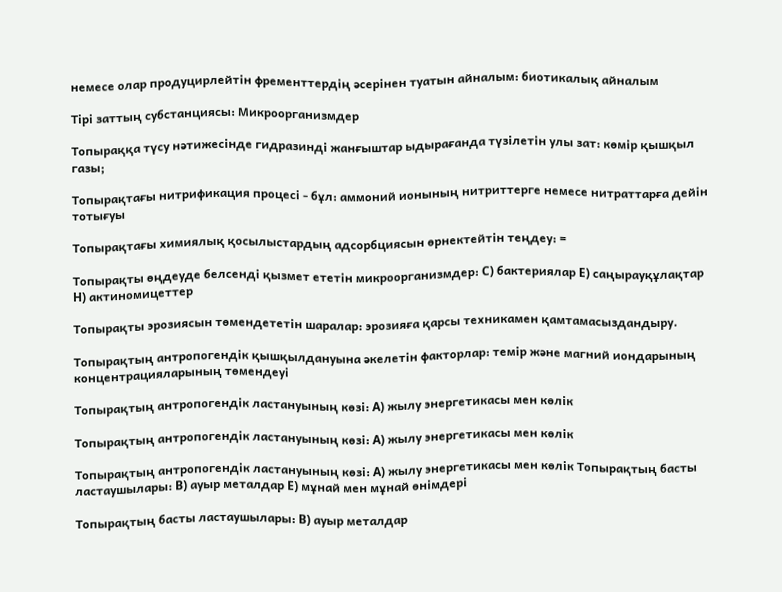немесе олар продуцирлейтін фременттердің әсерінен туатын айналым: биотикалық айналым

Тірі заттың субстанциясы: Микроорганизмдер

Топыраққа түсу нәтижесінде гидразинді жанғыштар ыдырағанда түзілетін улы зат: көмір қышқыл газы;

Топырақтағы нитрификация процесі - бұл: аммоний ионының нитриттерге немесе нитраттарға дейін тотығуы

Топырақтағы химиялық қосылыстардың адсорбциясын өрнектейтін теңдеу: =

Топырақты өңдеуде белсенді қызмет ететін микроорганизмдер: C) бактериялар E) саңырауқұлақтар H) актиномицеттер

Топырақты эрозиясын төмендететін шаралар: эрозияға қарсы техникамен қамтамасыздандыру.

Топырақтың антропогендік қышқылдануына әкелетін факторлар: темір және магний иондарының концентрацияларының төмендеуі

Топырақтың антропогендік ластануының көзі: A) жылу энергетикасы мен көлік

Топырақтың антропогендік ластануының көзі: A) жылу энергетикасы мен көлік

Топырақтың антропогендік ластануының көзі: A) жылу энергетикасы мен көлік Топырақтың басты ластаушылары: B) ауыр металдар E) мұнай мен мұнай өнімдері

Топырақтың басты ластаушылары: B) ауыр металдар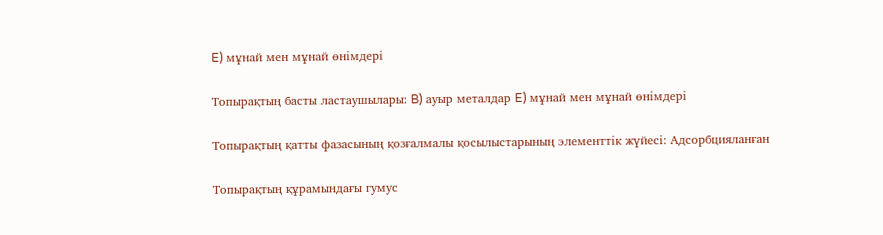E) мұнай мен мұнай өнімдері

Топырақтың басты ластаушылары: B) ауыр металдар E) мұнай мен мұнай өнімдері

Топырақтың қатты фазасының қозғалмалы қосылыстарының элементтік жүйесі: Адсорбцияланған

Топырақтың құрамындағы гумус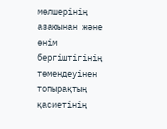мөлшерінің азаюынан және өнім бергіштігінің төмендеуінен топырақтың қасиетінің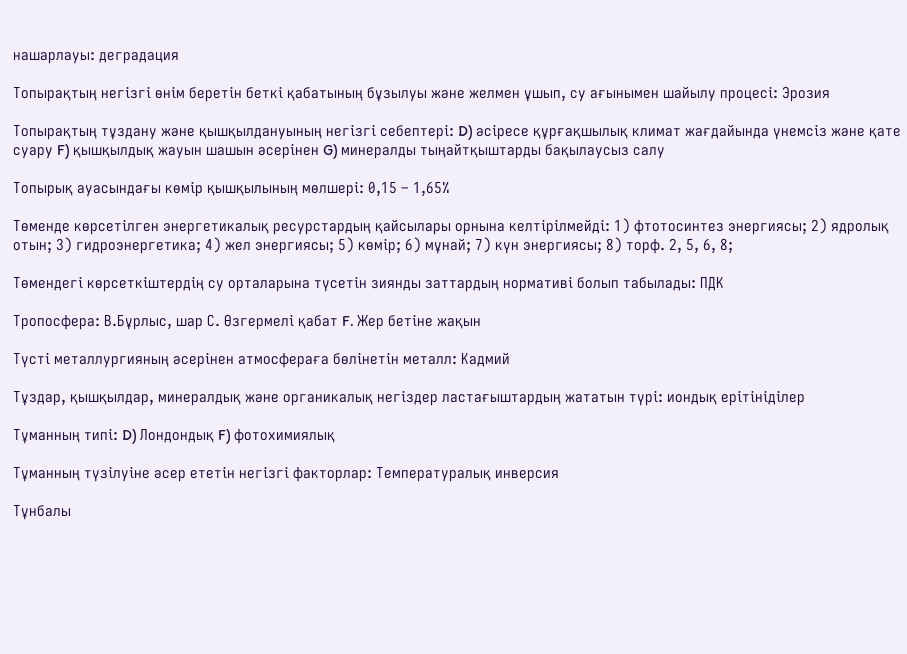нашарлауы: деградация

Топырақтың негізгі өнім беретін беткі қабатының бұзылуы және желмен ұшып, су ағынымен шайылу процесі: Эрозия

Топырақтың тұздану және қышқылдануының негізгі себептері: D) әсіресе құрғақшылық климат жағдайында үнемсіз және қате суару F) қышқылдық жауын шашын әсерінен G) минералды тыңайтқыштарды бақылаусыз салу

Топырық ауасындағы көмір қышқылының мөлшері: 0,15 – 1,65%

Төменде көрсетілген энергетикалық ресурстардың қайсылары орнына келтірілмейді: 1) фтотосинтез энергиясы; 2) ядролық отын; 3) гидроэнергетика; 4) жел энергиясы; 5) көмір; 6) мұнай; 7) күн энергиясы; 8) торф. 2, 5, 6, 8;

Төмендегі көрсеткіштердің су орталарына түсетін зиянды заттардың нормативі болып табылады: ПДК

Тропосфера: В.Бұрлыс, шар С. Өзгермелі қабат F. Жер бетіне жақын

Түсті металлургияның әсерінен атмосфераға бөлінетін металл: Кадмий

Тұздар, қышқылдар, минералдық және органикалық негіздер ластағыштардың жататын түрі: иондық ерітініділер

Тұманның типі: D) Лондондық F) фотохимиялық

Тұманның түзілуіне әсер ететін негізгі факторлар: Температуралық инверсия

Тұнбалы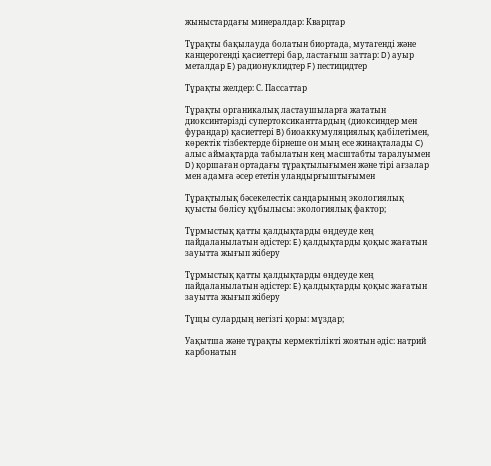жыныстардағы минералдар: Кварцтар

Тұрақты бақылауда болатын биортада, мутагенді және канцерогенді қасиеттері бар, ластағыш заттар: D) ауыр металдар E) радионуклидтер F) пестицидтер

Тұрақты желдер: С. Пассаттар

Тұрақты органикалық ластаушыларға жататын диоксинтәрізді супертоксиканттардың (диоксиндер мен фурандар) қасиеттері B) биоаккумуляциялық қабілетімен, көректік тізбектерде бірнеше он мың есе жинақталады C) алыс аймақтарда табылатын кең масштабты таралуымен D) қоршаған ортадағы тұрақтылығымен және тірі ағзалар мен адамға әсер ететін уландырғыштығымен

Тұрақтылық бәсекелестік сандарының экологиялық қуысты бөлісу құбылысы: экологиялық фактор;

Тұрмыстық қатты қалдықтарды өңдеуде кең пайдаланылатын әдістер: E) қалдықтарды қоқыс жағатын зауытта жығып жіберу

Тұрмыстық қатты қалдықтарды өңдеуде кең пайдаланылатын әдістер: E) қалдықтарды қоқыс жағатын зауытта жығып жіберу

Тұщы сулардың негізгі қоры: мұздар;

Уақытша және тұрақты кермектілікті жоятын әдіс: натрий карбонатын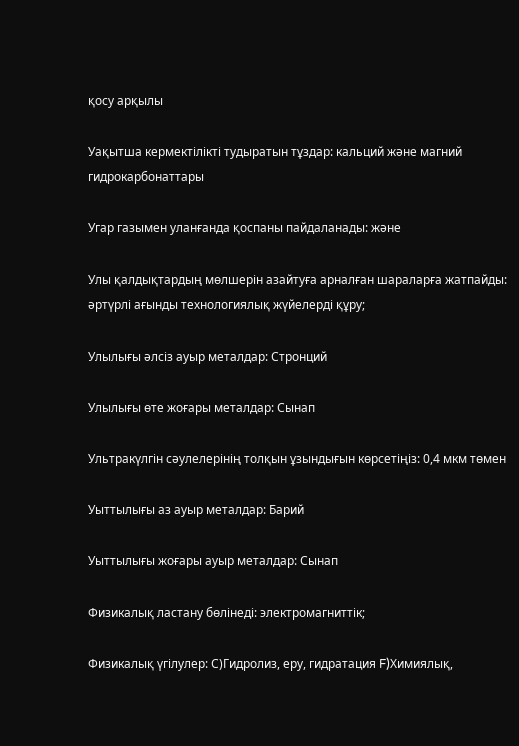қосу арқылы

Уақытша кермектілікті тудыратын тұздар: кальций және магний гидрокарбонаттары

Угар газымен уланғанда қоспаны пайдаланады: және

Улы қалдықтардың мөлшерін азайтуға арналған шараларға жатпайды: әртүрлі ағынды технологиялық жүйелерді құру;

Улылығы әлсіз ауыр металдар: Стронций

Улылығы өте жоғары металдар: Сынап

Ультракүлгін сәулелерінің толқын ұзындығын көрсетіңіз: 0,4 мкм төмен

Уыттылығы аз ауыр металдар: Барий

Уыттылығы жоғары ауыр металдар: Сынап

Физикалық ластану бөлінеді: электромагниттік;

Физикалық үгілулер: С)Гидролиз, еру, гидратация F)Химиялық,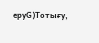еруG)Тотығу,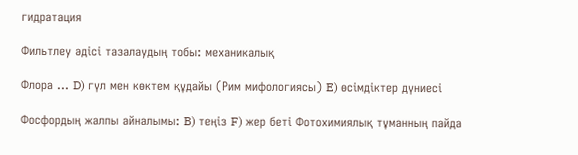гидратация

Фильтлеу әдісі тазалаудың тобы: механикалық

Флора ... D) гүл мен көктем құдайы (Рим мифологиясы) E) өсімдіктер дүниесі

Фосфордың жалпы айналымы: B) теңіз F) жер беті Фотохимиялық тұманның пайда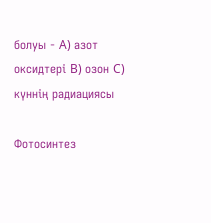болуы - A) азот оксидтері B) озон C) күннің радиациясы

Фотосинтез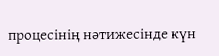процесінің нәтижесінде күн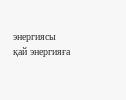энергиясы қай энергияға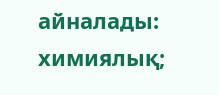айналады: химиялық;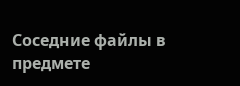Соседние файлы в предмете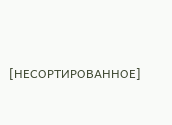[НЕСОРТИРОВАННОЕ]